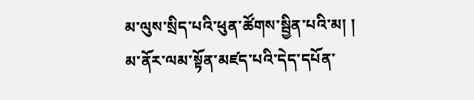མ་ལུས་སྲིད་པའི་ཕུན་ཚོགས་སྦྱིན་པའི་མ། །
མ་ནོར་ལམ་སྟོན་མཛད་པའི་དེད་དཔོན་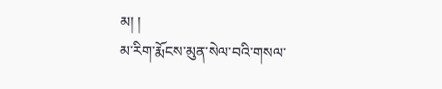མ། །
མ་རིག་རྨོངས་མུན་སེལ་བའི་གསལ་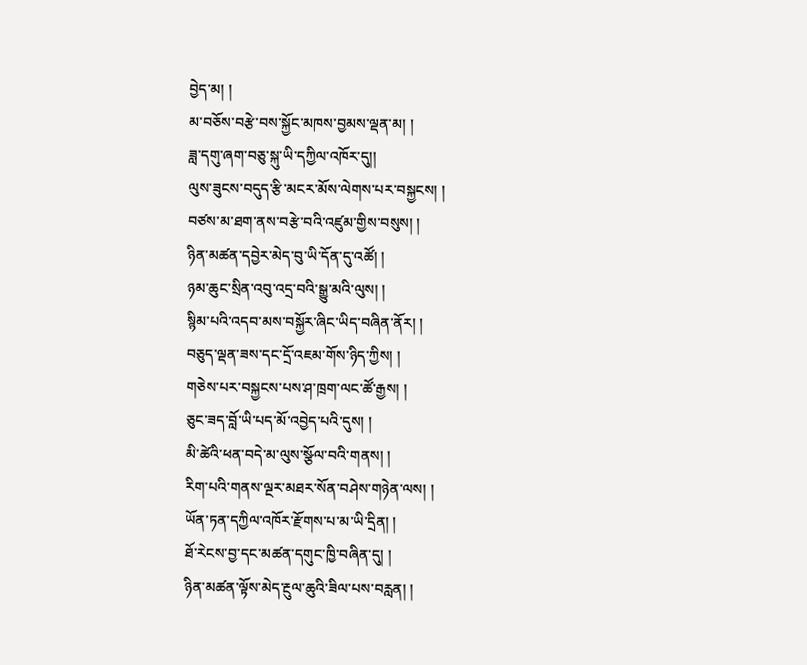བྱེད་མ། །
མ་བཅོས་བརྩེ་བས་སྐྱོང་མཁས་བྱམས་ལྡན་མ། །
ཟླ་དགུ་ཞག་བཅུ་སྐུ་ཡི་དཀྱིལ་འཁོར་དུ།།
ལུས་ཟུངས་བདུད་རྩི་མངར་མོས་ལེགས་པར་བསྐྱངས། །
བཙས་མ་ཐག་ནས་བརྩེ་བའི་འཛུམ་གྱིས་བསུས། །
ཉིན་མཚན་དབྱེར་མེད་བུ་ཡི་དོན་དུ་འཚོ། །
ཉམ་ཆུང་སྲིན་འབུ་འདྲ་བའི་སྒྱུ་མའི་ལུས། །
སྙིམ་པའི་འདབ་མས་བསྐྱོར་ཞིང་ཡིད་བཞིན་ནོར། །
བཅུད་ལྡན་ཟས་དང་དྲོ་འཇམ་གོས་ཉིད་ཀྱིས། །
གཅེས་པར་བསྐྱངས་པས་ཤ་ཁྲག་ལང་ཚོ་རྒྱས། །
ཅུང་ཟད་བློ་ཡི་པད་མོ་འབྱེད་པའི་དུས། །
མི་ཚེའི་ཕན་བདེ་མ་ལུས་སྩོལ་བའི་གནས། །
རིག་པའི་གནས་ལྔར་མཐར་སོན་བཤེས་གཉེན་ལས། །
ཡོན་ཏན་དཀྱིལ་འཁོར་རྫོགས་པ་མ་ཡི་དྲིན། །
ཐོ་རེངས་བྱ་དང་མཚན་དགུང་ཁྱི་བཞིན་དུ། །
ཉིན་མཚན་ལྟོས་མེད་རྔུལ་ཆུའི་ཟིལ་པས་བརླན། །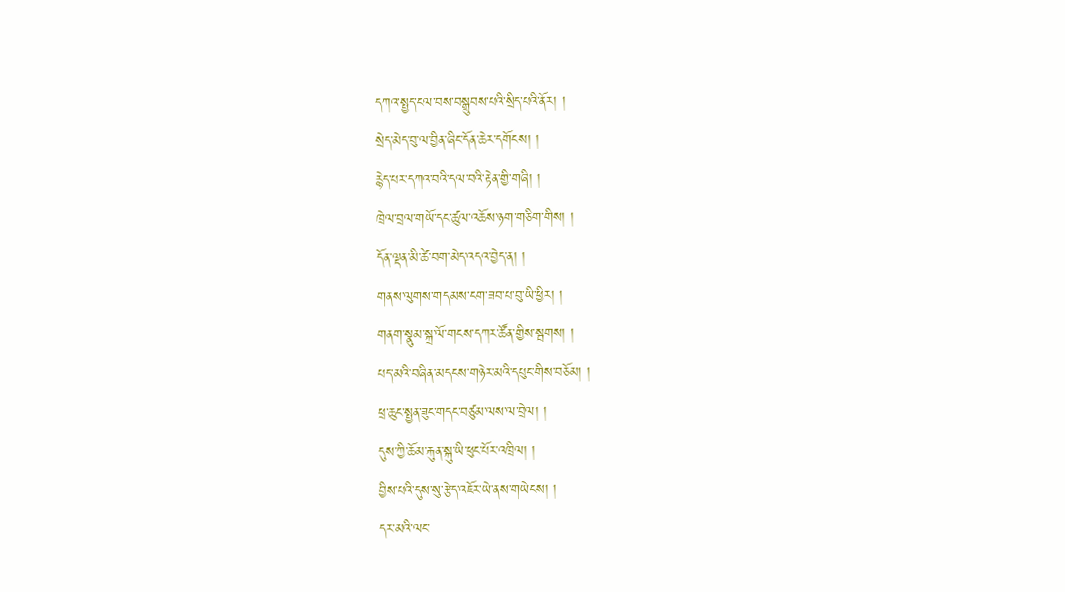དཀའ་སྤྱད་ངལ་བས་བསྒྲུབས་པའི་སྲིད་པའི་ནོར། །
སྲེད་མེད་བུ་ལ་བྱིན་ཞིང་དོན་ཆེར་དགོངས། །
རྙེད་པར་དཀའ་བའི་དལ་བའི་རྟེན་གྱི་གཞི། །
ཁྲེལ་བྲལ་གཡོ་དང་ཚུལ་འཆོས་ཉག་གཅིག་གིས། །
དོན་ལྡན་མི་ཚེ་བག་མེད་འདའ་བྱེད་ན། །
གནས་ལུགས་གདམས་ངག་ཟབ་པ་བུ་ཡི་ཕྱིར། །
གནག་སྣུམ་སྐྲ་ལོ་གངས་དཀར་ཚོན་གྱིས་སྦགས། །
པད་མའི་བཞིན་མདངས་གཉེར་མའི་དཔུང་གིས་བཅོམ། །
ཕྲ་ཆུང་སྤྱན་ཟུང་གདང་བཙུམ་ལས་ལ་བྲེལ། །
དུས་ཀྱི་ཆོམ་རྐུན་སྐུ་ཡི་ཕུང་པོར་འཁྲིལ། །
བྱིས་པའི་དུས་སུ་རྩེད་འཇོར་ཡེ་ནས་གཡེངས། །
དར་མའི་ལང་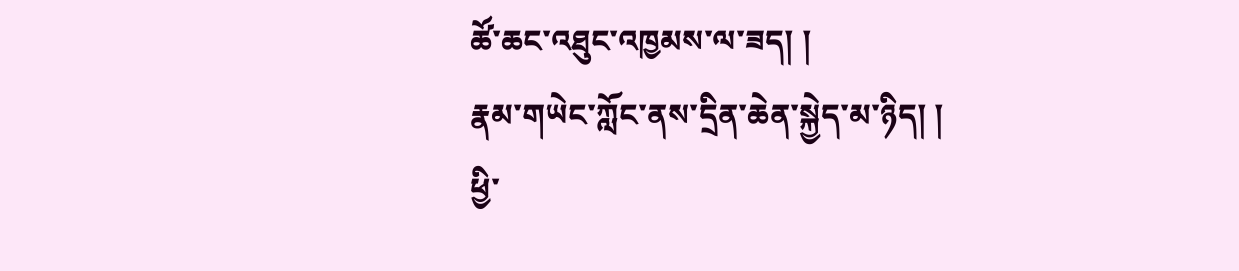ཚོ་ཆང་འཐུང་འཁྱམས་ལ་ཟད། །
རྣམ་གཡེང་ཀློང་ནས་དྲིན་ཆེན་སྐྱེད་མ་ཉིད། །
ཕྱི་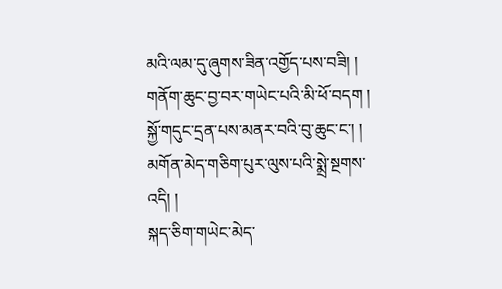མའི་ལམ་དུ་ཞུགས་ཟིན་འགྱོད་པས་བཟི། །
གནོག་ཆུང་བྱ་བར་གཡེང་པའི་མི་ཕོ་བདག །
སྐྱོ་གདུང་དྲན་པས་མནར་བའི་བུ་ཆུང་ང་། །
མགོན་མེད་གཅིག་པུར་ལུས་པའི་སྨྲེ་སྔགས་འདི། །
སྐད་ཅིག་གཡེང་མེད་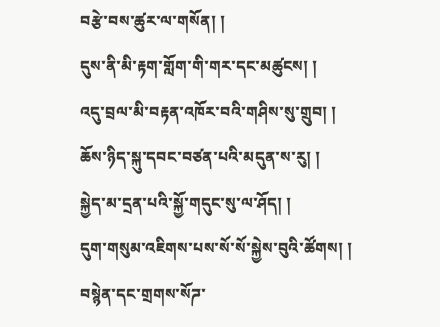བརྩེ་བས་ཚུར་ལ་གསོན། །
དུས་ནི་མི་རྟག་གློག་གི་གར་དང་མཚུངས། །
འདུ་བྲལ་མི་བརྟན་འཁོར་བའི་གཤིས་སུ་གྲུབ། །
ཆོས་ཉིད་སྐུ་དབང་བཙན་པའི་མདུན་ས་རུ། །
སྐྱེད་མ་དྲན་པའི་སྐྱོ་གདུང་སུ་ལ་ཤོད། །
དུག་གསུམ་འཇིགས་པས་སོ་སོ་སྐྱེས་བུའི་ཚོགས། །
བསྙེན་དང་གྲགས་སོཌ་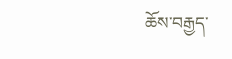ཆོས་བརྒྱད་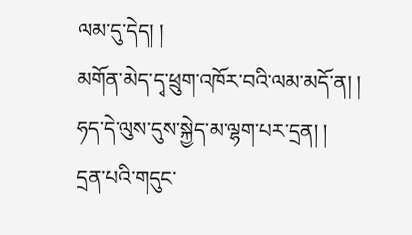ལམ་དུ་དེད། །
མགོན་མེད་དྭ་ཕྲུག་འཁོར་བའི་ལམ་མདོ་ན། །
ཧད་དེ་ལུས་དུས་སྐྱེད་མ་ལྷག་པར་དྲན། །
དྲན་པའི་གདུང་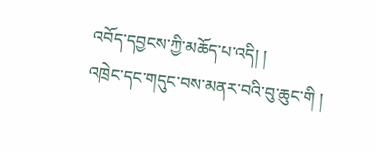འབོད་དབྱངས་ཀྱི་མཆོད་པ་འདི། །
འཁྲེང་དང་གདུང་བས་མནར་བའི་བུ་ཆུང་གི །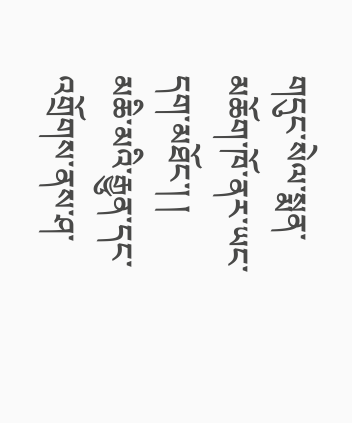གདུང་སེལ་སྨན་མཆོག་ཁོ་ནར་ཡང་དག་མཐོང་། །
མཆི་མའི་རྒྱུན་དང་འགྲོགས་ནས་ཤ་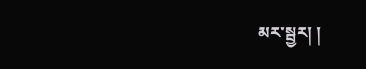མར་སྦྱར། །